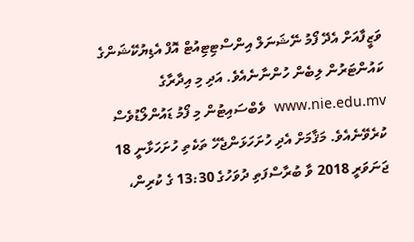ވަޒީފާއަށް އެދޭ ފޯމު ނޭޝަނަލް އިންސްޓިޓިއުޓް އޮފް އެޑިޔުކޭޝަންގެ ކައުންޓަރުން ލިބެން ހުންނާނެއެވެ. އަދި މި އިދާރާގެ www.nie.edu.mv  ވެބްސައިޓުން މި ފޯމު ޑައުންލޯޑުވެސް ކުރެވޭނެއެވެ. މަޤާމަށް އެދި ހުށަހަޅަންޖެހޭ ތަކެތި ހުށަހަޅާނީ 18 ޖަނަވަރީ 2018 ވާ ބުރާސްފަތި ދުވަހުގެ 13:30 ގެ ކުރިން،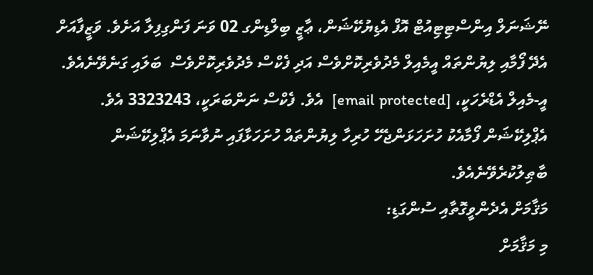ނޭޝަނަލް އިންސްޓިޓިއުޓް އޮފް އެޑިޔުކޭޝަން، ޢާޒީ ބިލްޑިންގ 02 ވަނަ ފަންގިފިލާ އަށެވެ. ވަޒީފާއަށް އެދޭ ފޯމާއި ލިޔުންތައް އީމެއިލް މެދުވެރިކޮށްވެސް އަދި ފެކްސް މެދުވެރިކޮށްވެސް  ބަލައި ގަނެވޭނެއެވެ. އީ-މެއިލް އެޑްރެހަކީ، [email protected]  އެވެ. ފެކްސް ނަންބަރަކީ، 3323243 އެވެ. އެޕްލިކޭޝަން ފޯމާއެކު ހުށަހަޅަންޖެހޭ ހުރިހާ ލިޔުންތައް ހުށަހަޅާފައި ނުވާނަމަ އެޕްލިކޭޝަން ބާޠިލުކުރެވޭނެއެވެ.
މަޤާމަށް އެދެންވީގޮތާއި ސުންގަޑި:
މި މަޤާމަށް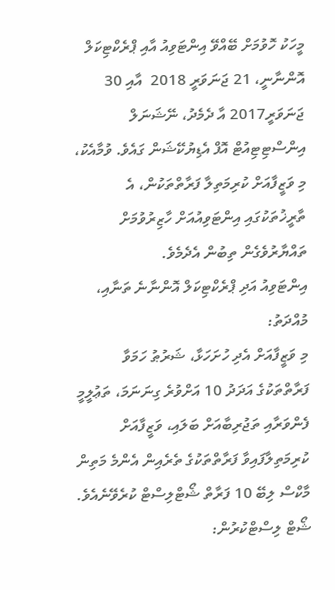މީހަކު ހޮވުމަށް ބޭއްވޭ އިންޓަވިއު އާއި ޕްރެކްޓިކަލް އޮންނާނީ، 21 ޖަނަވަރީ 2018  އާއި 30 ޖަނަވަރީ2017 އާ ދެމެދު، ނޭޝަނަލް އިންސްޓިޓިއުޓް އޮފް އެޑިޔުކޭޝަން ގައެވެ. ވުމާއެކު، މި ވަޒީފާއަށް ކުރިމަތިލާ ފަރާތްތަކުން، އެ ތާރީޚުތަކުގައި އިންޓަވިއުއަށް ހާޒިރުވުމަށް ތައްޔާރުވެގެން ތިބުން އެދެމެވެ.
އިންޓަވިއު އަދި ޕްރެކްޓިކަލް އޮންނާނެ ތަނާއި، މުއްދަތު:
މި ވަޒީފާއަށް އެދި ހުށަހަޅާ، ޝަރުޠު ހަމަވާ ފަރާތްތަކުގެ އަދަދު 10 އަށްވުރެ ގިނަނަމަ، ތަޢުލީމީ ފެންވަރާއި ތަޖުރިބާއަށް ބަލައި، ވަޒީފާއަށް ކުރިމަތިލާފައިވާ ފަރާތްތަކުގެ ތެރެއިން އެންމެ މަތިން މާކްސް ލިބޭ 10 ފަރާތް ޝޯޓްލިސްޓް ކުރެވޭނެއެވެ.
ޝޯޓް ލިސްޓްކުރުން: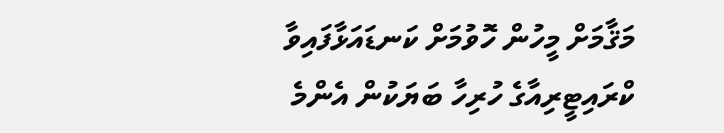މަޤާމަށް މީހުން ހޮވުމަށް ކަނޑައަޅާފައިވާ ކްރައިޓީރިއާގެ ހުރިހާ ބަޔަކުން އެންމެ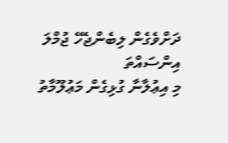ދަށްވެގެން ލިބެންޖެހޭ ޖުމްލަ އިންސައްތަ
މި އިޢުލާނާ ގުޅިގެން މަޢުލޫމާތު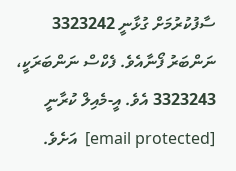ސާފުކުރުމަށް ގުޅާނީ 3323242 ނަންބަރު ފޯނާއެވެ. ފެކްސް ނަންބަރަކީ، 3323243 އެވެ. އީ-މެއިލް ކުރާނީ [email protected]  އަށެވެ.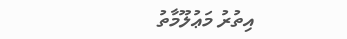އިތުރު މަޢުލޫމާތު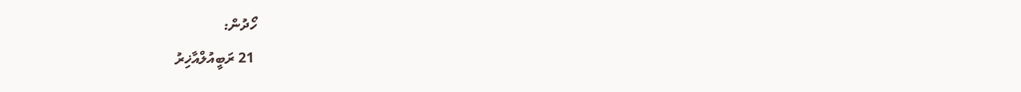ހޯދުން:
 21 ރަބީއުލްއާޚިރު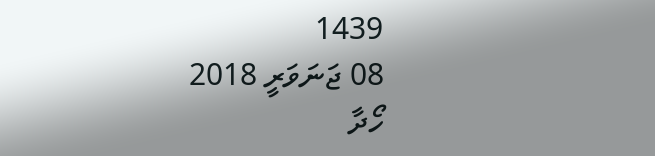1439
08 ޖަނަވަރީ 2018
ހޯދާ